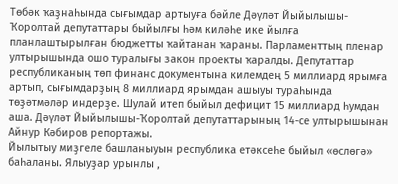Төбәк ҡаҙнаһында сығымдар артыуға бәйле Дәүләт Йыйылышы-Ҡоролтай депутаттары быйылғы һәм киләһе ике йылға планлаштырылған бюджетты ҡайтанан ҡараны. Парламенттың пленар ултырышында ошо туралығы закон проекты ҡаралды. Депутаттар республиканың төп финанс документына килемдең 5 миллиард ярымға артып, сығымдарҙың 8 миллиард ярымдан ашыуы тураһында төҙәтмәләр индерҙе. Шулай итеп быйыл дефицит 15 миллиард һумдан аша. Дәүләт Йыйылышы-Ҡоролтай депутаттарының 14-се ултырышынан Айнур Кәбиров репортажы.
Йылытыу миҙгеле башланыуын республика етәксеһе быйыл «өслөгә» баһаланы. Ялыуҙар урынлы ,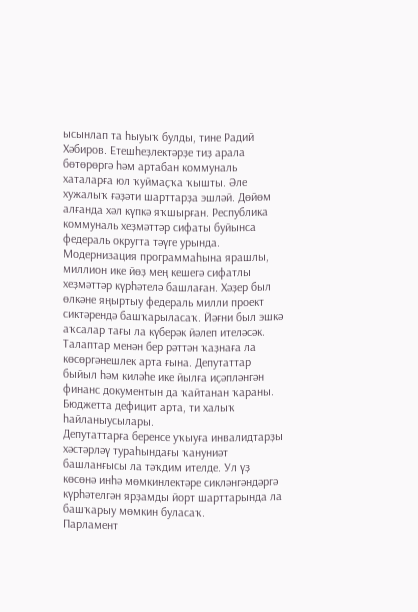ысынлап та һыуыҡ булды, тине Радий Хәбиров. Етешһеҙлектәрҙе тиҙ арала бөтөрөргә һәм артабан коммуналь хаталарға юл ҡуймаҫҡа ҡышты. Әле хужалыҡ ғәҙәти шарттарҙа эшләй. Дөйөм алғанда хәл күпкә яҡшырған. Республика коммуналь хеҙмәттәр сифаты буйынса федераль округта тәүге урында. Модернизация программаһына ярашлы, миллион ике йөҙ мең кешегә сифатлы хеҙмәттәр күрһәтелә башлаған. Хәҙер был өлкәне яңыртыу федераль милли проект сиктәрендә башҡарыласаҡ. Йәғни был эшкә аҡсалар тағы ла күберәк йәлеп ителәсәк.
Талаптар менән бер рәттән ҡаҙнаға ла көсөргәнешлек арта ғына. Депутаттар быйыл һәм киләһе ике йылға иҫәпләнгән финанс документын да ҡайтанан ҡараны. Бюджетта дефицит арта, ти халыҡ һайланыусылары.
Депутаттарға беренсе уҡыуға инвалидтарҙы хәстәрләү тураһындағы ҡануниәт башланғысы ла тәҡдим ителде. Ул үҙ көсөнә инһә мөмкинлектәре сикләнгәндәргә күрһәтелгән ярҙамды йорт шарттарында ла башҡарыу мөмкин буласаҡ.
Парламент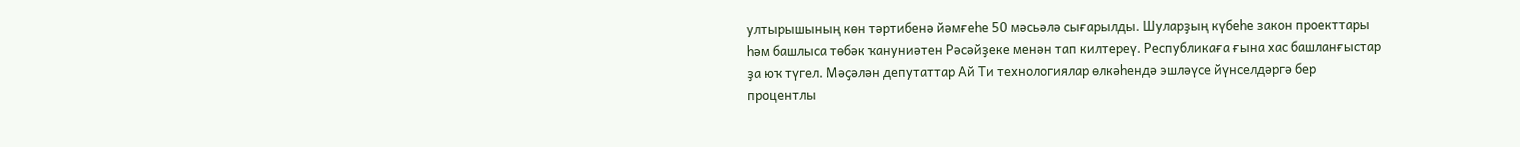ултырышының көн тәртибенә йәмғеһе 50 мәсьәлә сығарылды. Шуларҙың күбеһе закон проекттары һәм башлыса төбәк ҡануниәтен Рәсәйҙеке менән тап килтереү. Республикаға ғына хас башланғыстар ҙа юҡ түгел. Мәҫәлән депутаттар Ай Ти технологиялар өлкәһендә эшләүсе йүнселдәргә бер процентлы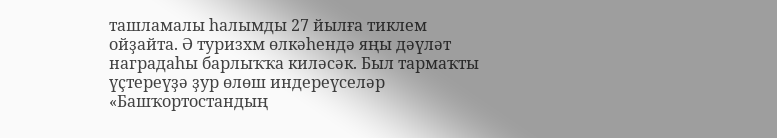ташламалы һалымды 27 йылға тиклем ойҙайта. Ә туризхм өлкәһендә яңы дәүләт наградаһы барлыҡҡа киләсәк. Был тармаҡты үҫтереүҙә ҙур өлөш индереүселәр «Башҡортостандың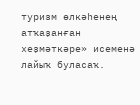туризм өлкәһенең атҡаҙанған хеҙмәткәре» исеменә лайыҡ буласаҡ.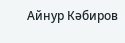Айнур Кәбиров